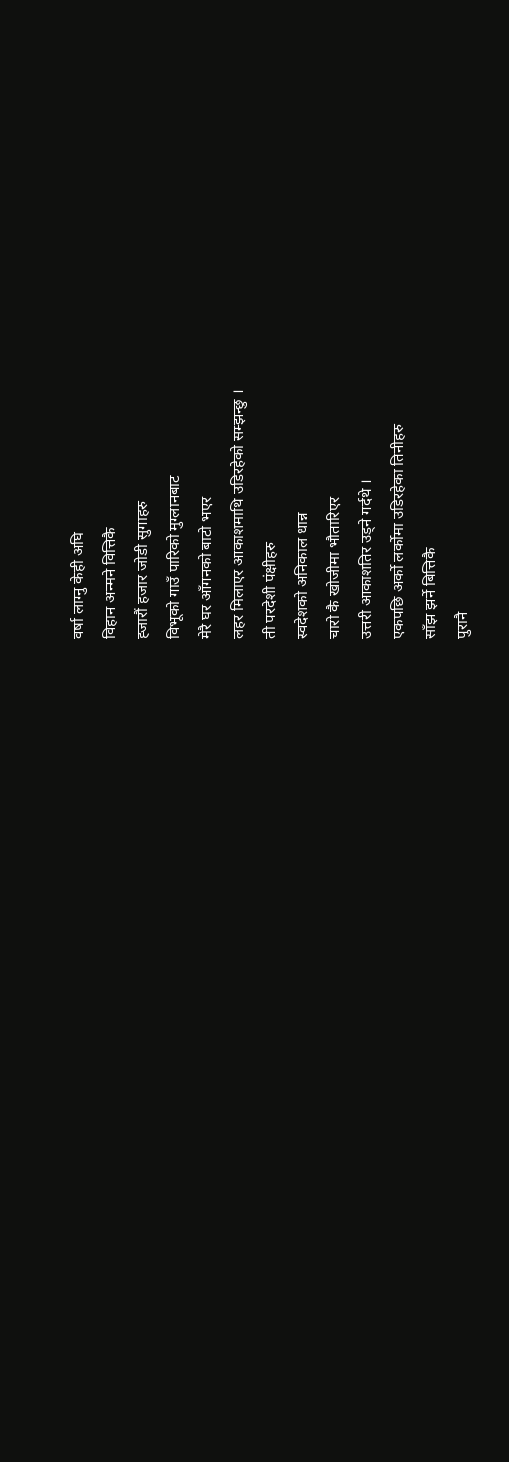वर्षा लाग्नु केही अघि
विहान अन्मने वित्तिकै
ह्जारौं हजार जोडी सुगाहरु
विभूको गाउँ पारिको मुग्लानबाट
मेरै घर आँगनको बाटो भएर
लहर मिलाएर आकाशमाथि उडिरहेको सम्झन्छु ।
ती परदेशी पंक्षीहरु
स्वदेशको अनिकाल धान्न
चारो कै खोजीमा भौतारिएर
उत्तरी आकाशतिर उड्ने गर्दथे ।
एकपछि अर्को लर्कोमा उडिरहेका तिनीहरु
साँझ झर्ने बित्तिकै
पुरानै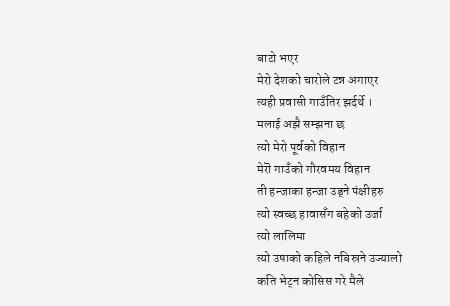बाटो भएर
मेरो देशको चारोले टन्न अगाएर
त्यही प्रवासी गाउँतिर झर्दर्थे ।
मलाई अझै सम्झना छ
त्यो मेरो पूर्वको विहान
मेरॊ गाउँको गौरवमय विहान
ती हन्जाका हन्जा उड्ने पंक्षीहरु
त्यो स्वच्छ हावासँग बहेको उर्जा
त्यो लालिमा
त्यो उषाको कहिले नबिस्रने उज्यालो
कति भेट्न कोसिस गरे मैले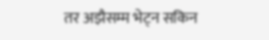तर अझैसम्म भेट्न सकिन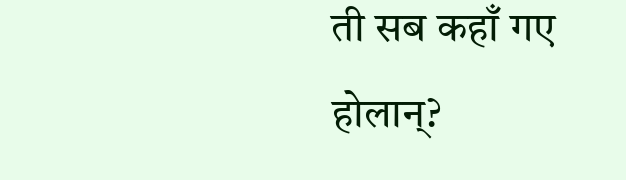ती सब कहाँ गए होलान्?